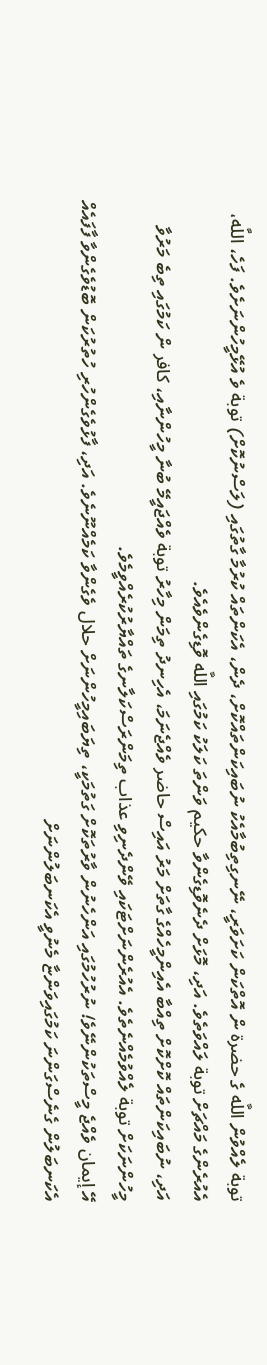توبة ލެއްވުން اللَّه ގެ حضرة ން އޮތްކަން ކަށަވަރީ، ނޭނގިތިބުމާއެކު ނުބައިކަންތައްކޮށް، ދެން، އެކަންތައް ކުރުމާ ގާތުގައި (ލަސްނުކޮށް) توبة ވެ އުޅޭމީހުންނަށެވެ. ފަހެ، اللَّه، އެއުރެންގެ މައްޗަށް توبة ލައްވަތެވެ. އަދި، މޮޅަށް ދެނެވޮޑިގެންވާ حكيم ވަންތަ ކަލަކު ކަމުގައި اللَّه ވޮޑިގެންވެއެވެ.
އަދި، ނުބައިކަންތައް ކޮށްކޮށް ތިއްބާ އެއިންމީހެއްގެ ގާތަށް މަރު އައިސް حاضر ވެއްޖެނަމަ، އެހިނދު ތިމަން މިހާރު توبة ވެއްޖައީމޭ ބުނާ މީހުންނާއި، كافر ން ކަމުގައި ތިބެ މަރުވާ މީހުންނަކަށް توبة ލެއްވުމެއްނެތެވެ. އެއުރެންނަށްޓަކައި ވޭންދެނިވި عذاب ތިމަންރަސްކަލާނގެ ތައްޔާރުކުރެއްވީމެވެ.
އޭ إيمان ވެއްޖެ މީސްތަކުންނޭވެ! ނުރުހުމުގައި އަންހެނުން ވާރުތަކޮށް ގަތުމަކީ، ތިޔަބައިމީހުންނަށް حلال ވެގެންވާ ކަމެއްނޫނެވެ. އަދި، ފާޅުވެގެންހުރި ހުތުރުކަން ބޮޑުވެގެންވާ ފާފައެއް އެކަނބަލުން ގެނެސްގަންނަ ކަމުގައިވަންޏާ މެނުވީ އެކަނބަލުންނަށް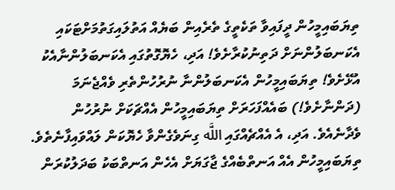ތިޔަބައިމީހުން ދީފައިވާ ތަކެތީގެ ތެރެއިން ބަޔެއް އަތުލައިގަތުމަށްޓަކައި އެކަނބަލުންނަށް ދަތިނުކުރާށެވެ! އަދި، ހެޔޮގޮތުގައި އެކަނބަލުންނާއެކު އުޅޭށެވެ! ތިޔަބައިމީހުން އެކަނބަލުންނާ ނުރުހުންތެރި ވެއްޖެނަމަ (ދަންނާށެވެ!) ބައެއްފަހަރަށް ތިޔަބައިމީހުން އެއްޗަކަށް ނުރުހުން ވެދާނެއެވެ. އަދި، އެ އެއްޗެއްގައި اللَّه ގިނަވެގެންވާ ހެޔޮކަން ލައްވައިފާނެތެވެ.
ތިޔަބައިމީހުން އެއް އަނތްބެއްގެ ޖާގަޔަށް އެހެން އަނތްބަކު ބަދަލުކުރަން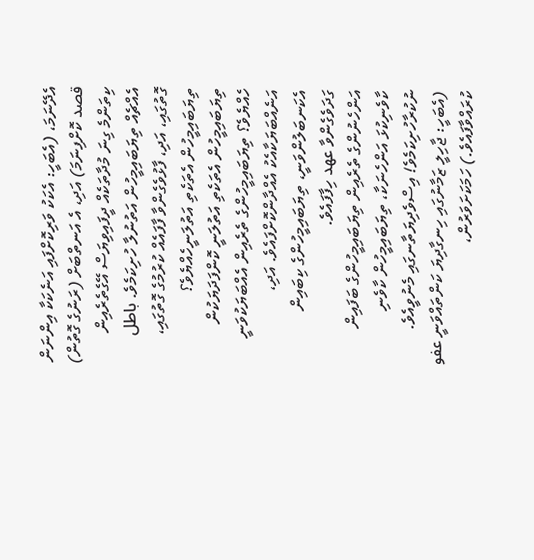އެދޭނަމަ، (އެބަހީ: އެކަކު ވަރިކޮށްފައި އަނެކަކާ އިންނަން قصد ކޮށްފިނަމަ) އަދި، އެ އަނތްބަށް (ރަނުގެ ގޮތުން) ކިތަންމެ ގިނަ މުދާތަކެއް ދީފައިވިޔަސް އޭގެތެރެއިން އެއްޗެއް ތިޔަބައިމީހުން އަތުނުލާ ހުށިކަމެވެ. باطل ގޮތުގައި، އަދި، ފާޅުވެގެންވާ ފާފައެއް ކުރުމުގެ ގޮތުގައި، ތިޔަބައިމީހުން އެތަކެތި އަތުލަނީހެއްޔެވެ؟
ތިޔަބައިމީހުން އެތަކެތި އަތުލަނީ ކޮންފަދަޔަކުން ހެއްޔެވެ؟ ތިޔަބައިމީހުންގެ ތެރެއިން އެއްބަޔަކުވަނީ އަނެއްބަޔަކާއެކު އެއްދާންކޮށްފައެވެ. އަދި، އެކަނބަލުންވަނީ، ތިޔަބައިމީހުންގެ ކިބައިން ގަދަވެގެންވާ عهد ހިފާފައެވެ.
އަންހެނުންގެ ތެރެއިން ތިޔަބައިމީހުންގެ ބަފައިން ކާވެނިކުޅަ އަންހެނަކާ، ތިޔަބައިމީހުން ކާވެނި ނުކުރާހުށިކަމެވެ! އިސްވެދިޔަތާނގައި މެނުވީއެވެ. (އެބަހީ: ޖާހިލީ ޒަމާނުގައި ހިނގާދިޔަ ކަންތައްވަނީ عفو ކުރައްވާފައެވެ.) ހަމަކަށަވަރުން،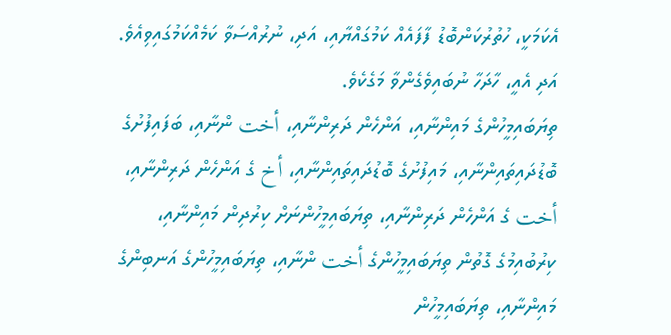އެކަމަކީ، ހުތުރުކަންބޮޑު ފާފައެއް ކަމުގައްޔާއި، އަދި، ނުރުއްސަވާ ކަމެއްކަމުގައިވިއެވެ. އަދި އެއީ، ހާދަހާ ނުބައިވެގެންވާ މަގެކެވެ.
ތިޔަބައިމީހުންގެ މައިންނާއި، އަންހެން ދަރިންނާއި، أخت ންނާއި، ބަފައިފުށުގެ ބޮޑުދައިތައިންނާއި، މައިފުށުގެ ބޮޑުދައިތައިންނާއި، أخ ގެ އަންހެން ދަރިންނާއި، أخت ގެ އަންހެން ދަރިންނާއި، ތިޔަބައިމީހުންނަށް ކިރުދިން މައިންނާއި، ކިރުބުއިމުގެ ގޮތުން ތިޔަބައިމީހުންގެ أخت ންނާއި، ތިޔަބައިމީހުންގެ އަނބިންގެ މައިންނާއި، ތިޔަބައިމީހުން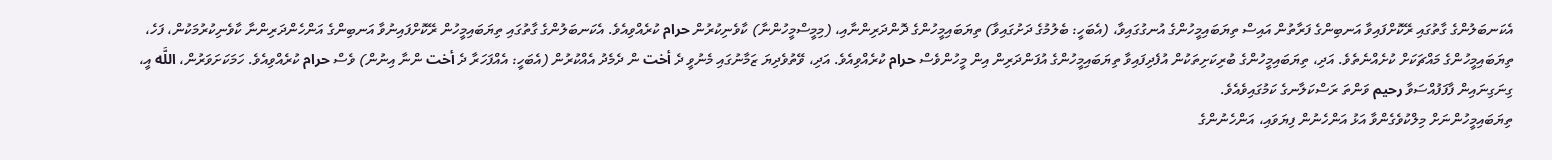އެކަނބަލުންގެ ގާތުގައި ރޭކޮށްފައިވާ އަނބިންގެ ފަރާތުން އައިސް ތިޔަބައިމީހުންގެ އުނގުގައިވާ، (އެބަހީ: ބެލުމުގެ ދަށުގައިވާ) ތިޔަބައިމީހުންގެ ދޮންދަރިންނާއި، (މިމީސްމީހުންނާ) ކާވެނިކުރުން حرام ކުރެއްވިއެވެ. އެކަނބަލުންގެ ގާތުގައި ތިޔަބައިމީހުން ރޭކޮށްފައިނުވާ އަނބިންގެ އަންހެންދަރިންނާ ކާވެނިކުރުމަކުން، ފަހެ، ތިޔަބައިމީހުންގެ މައްޗަކަށް ކުށެއްނެތެވެ. އަދި، ތިޔަބައިމީހުންގެ ބުރިކަށިތަކުން އުފެދިފައިވާ ތިޔަބައިމީހުންގެ އުފަންދަރިން އިން މީހުންވެސް حرام ކުރެއްވިއެވެ. އަދި، ވޭތުވެދިޔަ ޒަމާނުގައި މެނުވީ ދެ أخت ން ދެމެދު އެއްކުރުން (އެބަހީ: އެއްފަހަރާ ދެ أخت ންނާ އިނުން) ވެސް حرام ކުރެއްވިއެވެ. ހަމަކަށަވަރުން، اللَّه އީ، ގިނަގިނައިން ފާފަފުއްސަވާ رحيم ވަންތަ ރަސްކަލާނގެ ކަމުގައިވެއެވެ.
ތިޔަބައިމީހުންނަށް މިލްކުވެގެންވާ އަޅު އަންހެނުން ފިޔަވައި، އަންހެނުންގެ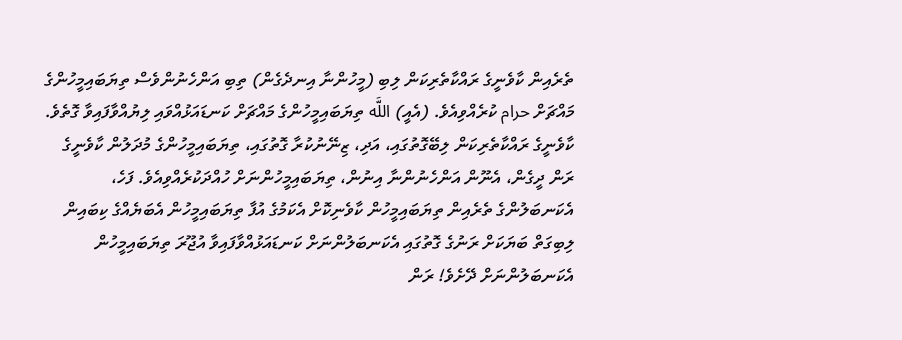ތެރެއިން ކާވެނީގެ ރައްކާތެރިކަން ލިބި (މީހުންނާ އިނދެގެން) ތިބި އަންހެނުންވެސް ތިޔަބައިމީހުންގެ މައްޗަށް حرام ކުރެއްވިއެވެ. (އެއީ) اللَّه ތިޔަބައިމީހުންގެ މައްޗަށް ކަނޑައަޅުއްވައި ލިޔުއްވާފައިވާ ގޮތެވެ. ކާވެނީގެ ރައްކާތެރިކަން ލިބޭގޮތުގައި، އަދި، ޒިނޭނުކުރާ ގޮތުގައި، ތިޔަބައިމީހުންގެ މުދަލުން ކާވެނީގެ ރަން ދީގެން، އެނޫން އަންހެނުންނާ އިނުން، ތިޔަބައިމީހުންނަށް ހުއްދަކުރެއްވިއެވެ. ފަހެ، އެކަނބަލުންގެ ތެރެއިން ތިޔަބައިމީހުން ކާވެނިކޮށް އެކަމުގެ އުފާ ތިޔަބައިމީހުން އެބަޔެއްގެ ކިބައިން ލިބިގަތް ބަޔަކަށް ރަނުގެ ގޮތުގައި އެކަނބަލުންނަށް ކަނޑައަޅުއްވާފައިވާ އުޖޫރަ ތިޔަބައިމީހުން އެކަނބަލުންނަށް ދޭށެވެ! ރަން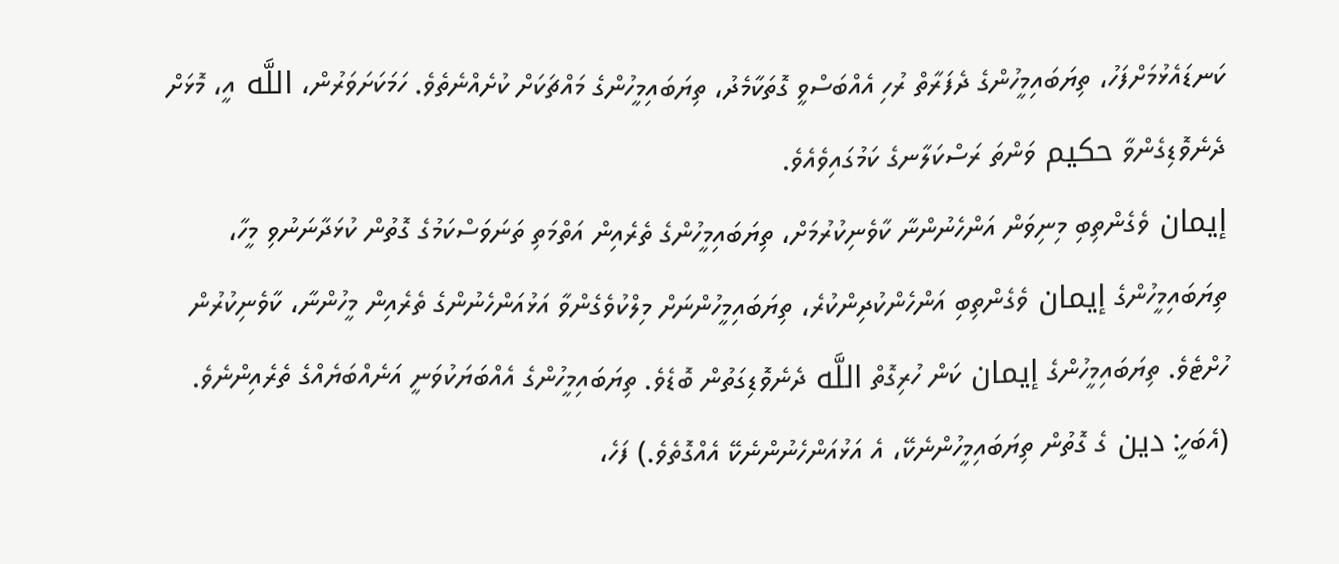ކަނޑައެޅުމަށްފަހު، ތިޔަބައިމީހުންގެ ދެފަރާތް ރުހި އެއްބަސްވީ ގޮތަކާމެދު، ތިޔަބައިމީހުންގެ މައްޗަކަށް ކުށެއްނެތެވެ. ހަމަކަށަވަރުން، اللَّه އީ، މޮޅަށް ދެނެވޮޑިގެންވާ حكيم ވަންތަ ރަސްކަލާނގެ ކަމުގައިވެއެވެ.
إيمان ވެގެންތިބި މިނިވަން އަންހެނުންނާ ކާވެނިކުރުމަށް، ތިޔަބައިމީހުންގެ ތެރެއިން އަތްމަތި ތަނަވަސްކަމުގެ ގޮތުން ކުޅަދާނަނުވި މީހާ، ތިޔަބައިމީހުންގެ إيمان ވެގެންތިބި އަންހެންކުދިންކުރެ، ތިޔަބައިމީހުންނަށް މިލްކުވެގެންވާ އަޅުއަންހެނުންގެ ތެރެއިން މީހުންނާ، ކާވެނިކުރުން ހުށްޓެވެ. ތިޔަބައިމީހުންގެ إيمان ކަން ހުރިގޮތް اللَّه ދެނެވޮޑިގަތުން ބޮޑެވެ. ތިޔަބައިމީހުންގެ އެއްބަޔަކުވަނީ އަނެއްބަޔެއްގެ ތެރެއިންނެވެ. (އެބަހީ: دين ގެ ގޮތުން ތިޔަބައިމީހުންނެކޭ، އެ އަޅުއަންހެނުންނެކޭ އެއްގޮތެވެ.) ފަހެ،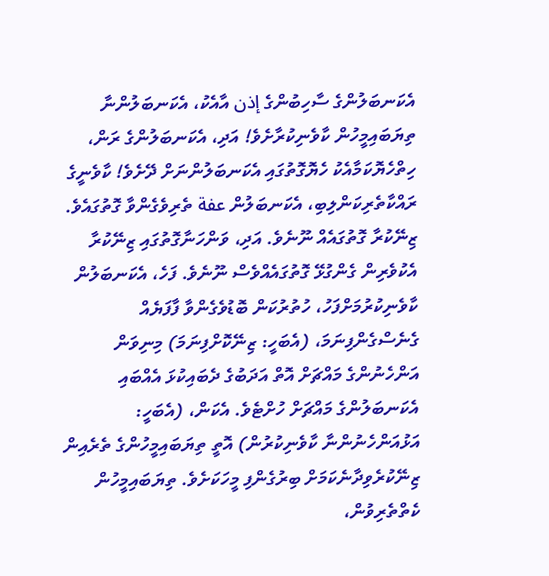އެކަނބަލުންގެ ސާހިބުންގެ إذن އާއެކު، އެކަނބަލުންނާ ތިޔަބައިމީހުން ކާވެނިކުރާށެވެ! އަދި، އެކަނބަލުންގެ ރަން، ހިތްހެޔޮކަމާއެކު ހެޔޮގޮތުގައި އެކަނބަލުންނަށް ދޭށެވެ! ކާވެނީގެ ރައްކާތެރިކަންލިބި، އެކަނބަލުން عفة ތެރިވެގެންވާ ގޮތުގައެވެ. ޒިނޭކުރާ ގޮތުގައެއް ނޫނެވެ. އަދި، ވަންހަނާގޮތުގައި ޒިނޭކުރާ އެކުވެރިން ގެންގުޅޭ ގޮތުގައެއްވެސް ނޫނެވެ. ފަހެ، އެކަނބަލުން ކާވެނިކުރުމަށްފަހު، ހުތުރުކަން ބޮޑުވެގެންވާ ފާފަޔެއް ގެނެސްގެންފިނަމަ، (އެބަހީ: ޒިނޭކޮށްފިނަމަ) މިނިވަން އަންހެނުންގެ މައްޗަށް އޮތް އަދަބުގެ ދެބައިކުޅަ އެއްބައި އެކަނބަލުންގެ މައްޗަށް ހުށްޓެވެ. އެކަން، (އެބަހީ: އަޅުއަންހެނުންނާ ކާވެނިކުރުން) އޮތީ ތިޔަބައިމީހުންގެ ތެރެއިން ޒިނޭކުރެވިދާނެކަމަށް ބިރުގެންފި މީހަކަށެވެ. ތިޔަބައިމީހުން ކެތްތެރިވުން،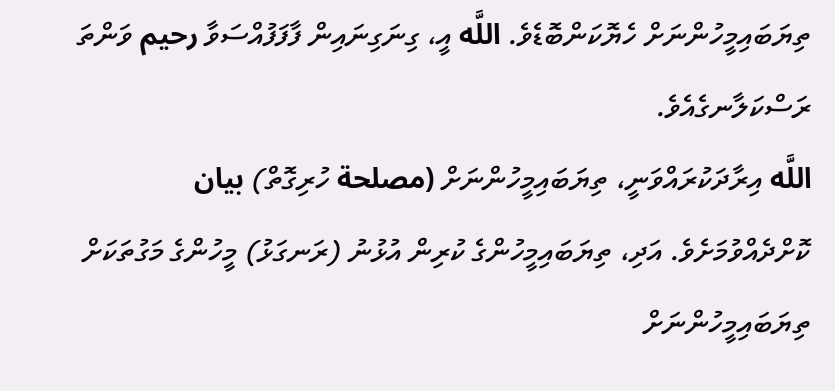ތިޔަބައިމީހުންނަށް ހެޔޮކަންބޮޑެވެ. اللَّه އީ، ގިނަގިނައިން ފާފަފުއްސަވާ رحيم ވަންތަ ރަސްކަލާނގެއެވެ.
اللَّه އިރާދަކުރައްވަނީ، ތިޔަބައިމީހުންނަށް (مصلحة ހުރިގޮތް) بيان ކޮށްދެއްވުމަށެވެ. އަދި، ތިޔަބައިމީހުންގެ ކުރިން އުޅުނު (ރަނގަޅު) މީހުންގެ މަގުތަކަށް ތިޔަބައިމީހުންނަށް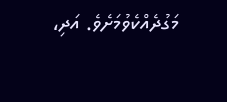މަގުދެއްކެވުމަށެވެ. އަދި،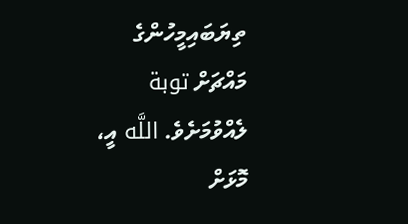ތިޔަބައިމީހުންގެ މައްޗަށް توبة ލެއްވުމަށެވެ. اللَّه އީ، މޮޅަށް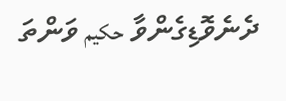ދެނެވޮޑިގެންވާ حكيم ވަންތަ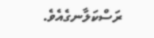ރަސްކަލާނގެއެވެ.